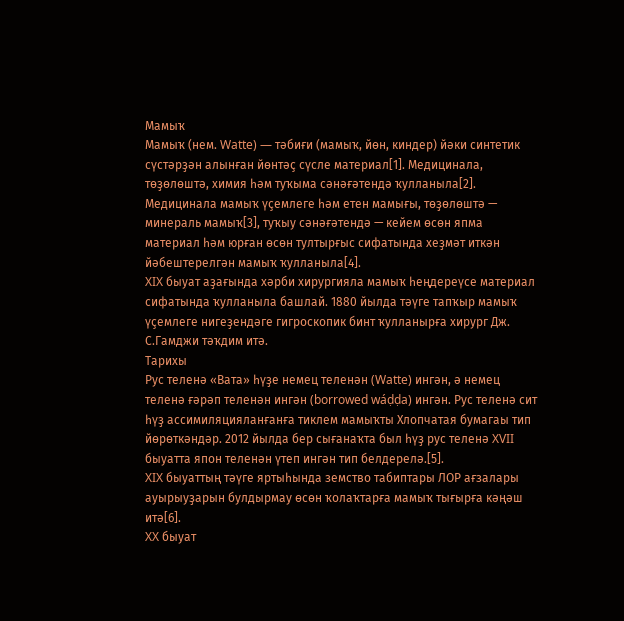Мамыҡ
Мамыҡ (нем. Watte) — тәбиғи (мамыҡ, йөн, киндер) йәки синтетик сүстәрҙән алынған йөнтәҫ сүсле материал[1]. Медицинала, төҙөлөштә, химия һәм туҡыма сәнәғәтендә ҡулланыла[2]. Медицинала мамыҡ үҫемлеге һәм етен мамығы, төҙөлөштә — минераль мамыҡ[3], туҡыу сәнәғәтендә — кейем өсөн япма материал һәм юрған өсөн тултырғыс сифатында хеҙмәт иткән йәбештерелгән мамыҡ ҡулланыла[4].
XIX быуат аҙағында хәрби хирургияла мамыҡ һеңдереүсе материал сифатында ҡулланыла башлай. 1880 йылда тәүге тапҡыр мамыҡ үҫемлеге нигеҙендәге гигроскопик бинт ҡулланырға хирург Дж. С.Гамджи тәҡдим итә.
Тарихы
Рус теленә «Вата» һүҙе немец теленән (Watte) ингән, ә немец теленә ғәрәп теленән ингән (borrowed wáḍḍa) ингән. Рус теленә сит һүҙ ассимиляцияланғанға тиклем мамыҡты Хлопчатая бумагаы тип йөрөткәндәр. 2012 йылда бер сығанаҡта был һүҙ рус теленә XVII быуатта япон теленән үтеп ингән тип белдерелә.[5].
XIX быуаттың тәүге яртыһында земство табиптары ЛОР ағзалары ауырыуҙарын булдырмау өсөн ҡолаҡтарға мамыҡ тығырға кәңәш итә[6].
XX быуат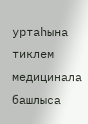уртаһына тиклем медицинала башлыса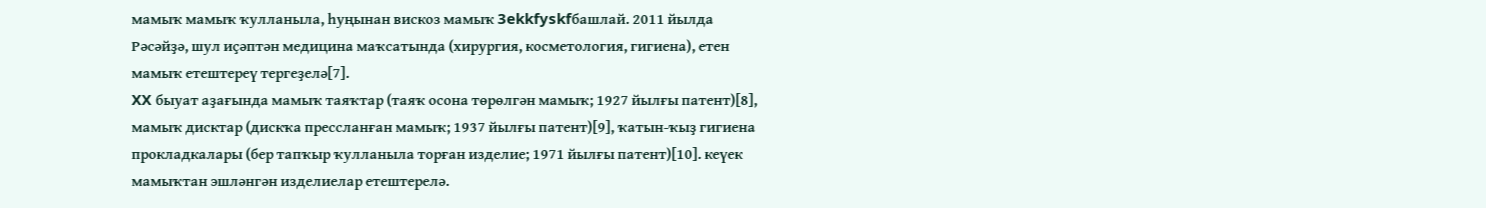мамыҡ мамыҡ ҡулланыла, һуңынан вискоз мамыҡ 3ekkfyskfбашлай. 2011 йылда Рәсәйҙә, шул иҫәптән медицина маҡсатында (хирургия, косметология, гигиена), етен мамыҡ етештереү тергеҙелә[7].
XX быуат аҙағында мамыҡ таяҡтар (таяҡ осона төрөлгән мамыҡ; 1927 йылғы патент)[8], мамыҡ дисктар (дискҡа прессланған мамыҡ; 1937 йылғы патент)[9], ҡатын-ҡыҙ гигиена прокладкалары (бер тапҡыр ҡулланыла торған изделие; 1971 йылғы патент)[10]. кеүек мамыҡтан эшләнгән изделиелар етештерелә.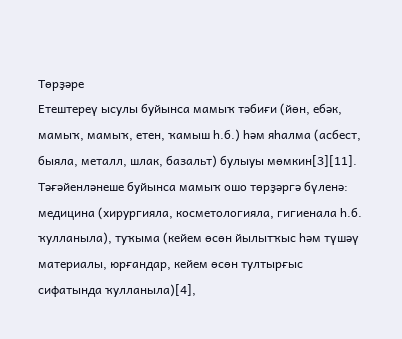Төрҙәре
Етештереү ысулы буйынса мамыҡ тәбиғи (йөн, ебәк, мамыҡ, мамыҡ, етен, ҡамыш һ.б.) һәм яһалма (асбест, быяла, металл, шлак, базальт) булыуы мөмкин[3][11].
Тәғәйенләнеше буйынса мамыҡ ошо төрҙәргә бүленә: медицина (хирургияла, косметологияла, гигиенала һ.б. ҡулланыла), туҡыма (кейем өсөн йылытҡыс һәм түшәү материалы, юрғандар, кейем өсөн тултырғыс сифатында ҡулланыла)[4],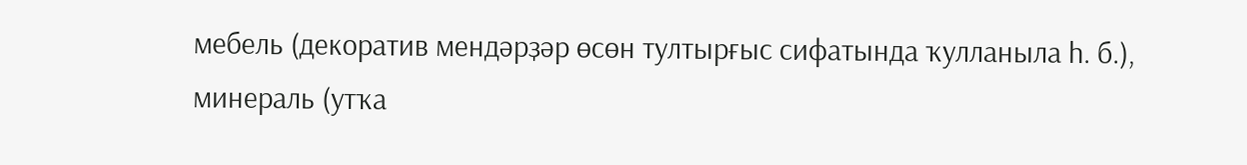мебель (декоратив мендәрҙәр өсөн тултырғыс сифатында ҡулланыла һ. б.), минераль (утҡа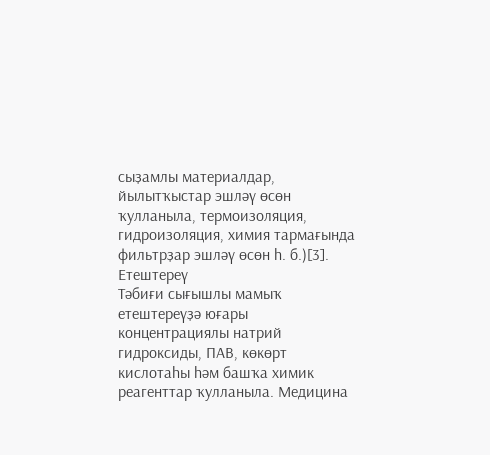сыҙамлы материалдар, йылытҡыстар эшләү өсөн ҡулланыла, термоизоляция, гидроизоляция, химия тармағында фильтрҙар эшләү өсөн һ. б.)[3].
Етештереү
Тәбиғи сығышлы мамыҡ етештереүҙә юғары концентрациялы натрий гидроксиды, ПАВ, көкөрт кислотаһы һәм башҡа химик реагенттар ҡулланыла. Медицина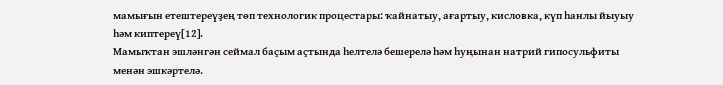мамығын етештереүҙең төп технологик процестары: ҡайнатыу, ағартыу, кисловка, күп һанлы йыуыу һәм киптереү[12].
Мамыҡтан эшләнгән сеймал баҫым аҫтында һелтелә бешерелә һәм һуңынан натрий гипосульфиты менән эшкәртелә.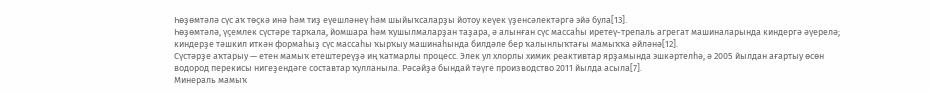Һөҙөмтәлә сүс аҡ төҫкә инә һәм тиҙ еүешләнеү һәм шыйыҡсаларҙы йотоу кеүек үҙенсәлектәргә эйә була[13].
Һөҙөмтәлә, үҫемлек сүстәре тарҡала, йомшара һәм ҡушылмаларҙан таҙара, ә алынған сүс массаһы иретеү-трепаль агрегат машиналарында киндергә әүерелә; киндерҙе тәшкил иткән формаһыҙ сүс массаһы ҡырҡыу машинаһында билдәле бер ҡалынлыҡтағы мамыҡҡа әйләнә[12].
Сүстәрҙе аҡтарыу — етен мамыҡ етештереүҙә иң ҡатмарлы процесс. Элек ул хлорлы химик реактивтар ярҙамында эшкәртелһә, ә 2005 йылдан ағартыу өсөн водород перекисы нигеҙендәге составтар ҡулланыла. Рәсәйҙә бындай тәүге производство 2011 йылда асыла[7].
Минераль мамыҡ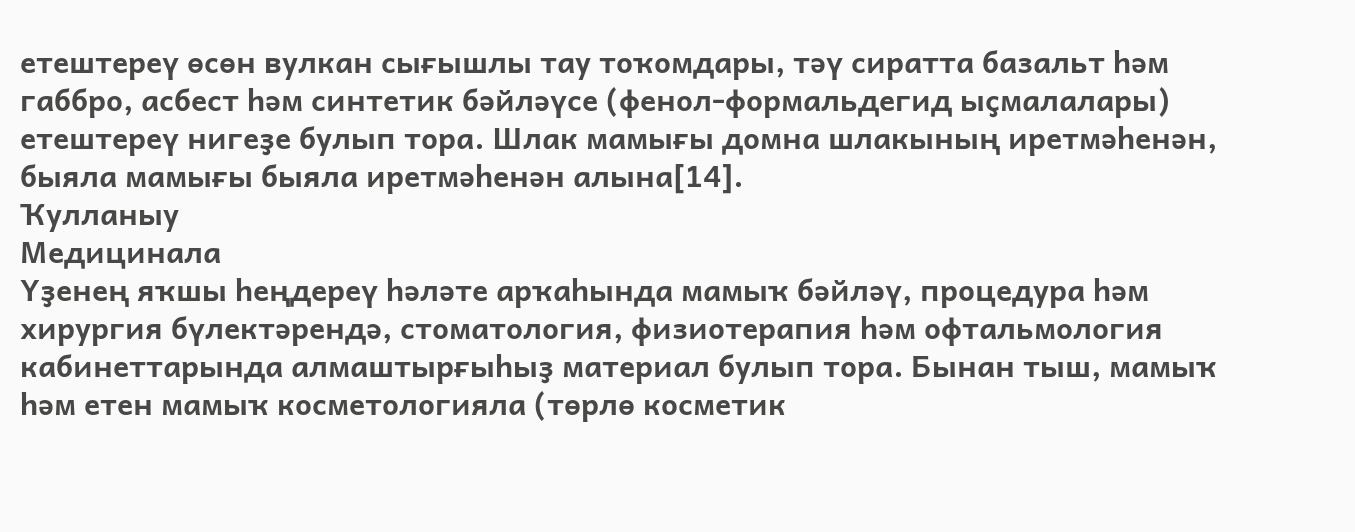етештереү өсөн вулкан сығышлы тау тоҡомдары, тәү сиратта базальт һәм габбро, асбест һәм синтетик бәйләүсе (фенол-формальдегид ыҫмалалары) етештереү нигеҙе булып тора. Шлак мамығы домна шлакының иретмәһенән, быяла мамығы быяла иретмәһенән алына[14].
Ҡулланыу
Медицинала
Үҙенең яҡшы һеңдереү һәләте арҡаһында мамыҡ бәйләү, процедура һәм хирургия бүлектәрендә, стоматология, физиотерапия һәм офтальмология кабинеттарында алмаштырғыһыҙ материал булып тора. Бынан тыш, мамыҡ һәм етен мамыҡ косметологияла (төрлө косметик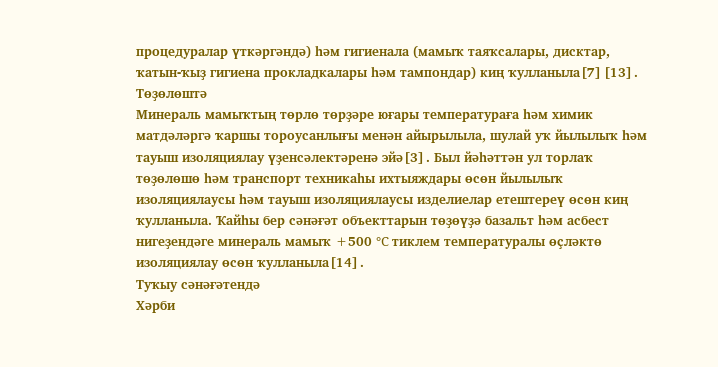процедуралар үткәргәндә) һәм гигиенала (мамыҡ таяҡсалары, дисктар, ҡатын-ҡыҙ гигиена прокладкалары һәм тампондар) киң ҡулланыла[7][13].
Төҙөлөштә
Минераль мамыҡтың төрлө төрҙәре юғары температураға һәм химик матдәләргә ҡаршы тороусанлығы менән айырылыла, шулай уҡ йылылыҡ һәм тауыш изоляциялау үҙенсәлектәренә эйә[3]. Был йәһәттән ул торлаҡ төҙөлөшө һәм транспорт техникаһы ихтыяждары өсөн йылылыҡ изоляциялаусы һәм тауыш изоляциялаусы изделиелар етештереү өсөн киң ҡулланыла. Ҡайһы бер сәнәғәт объекттарын төҙөүҙә базальт һәм асбест нигеҙендәге минераль мамыҡ +500 °C тиклем температуралы өҫләктө изоляциялау өсөн ҡулланыла[14].
Туҡыу сәнәғәтендә
Хәрби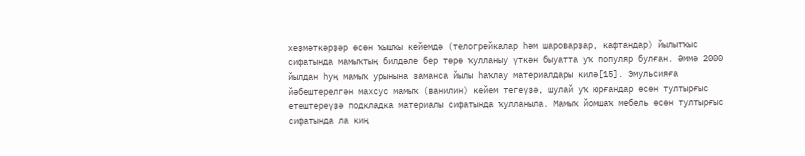хеҙмәткәрҙәр өсөн ҡышҡы кейемдә (телогрейкалар һәм шароварҙар, кафтандар) йылытҡыс сифатында мамыҡтың билдәле бер төрө ҡулланыу үткән быуатта уҡ популяр булған. Әммә 2000 йылдан һуң мамыҡ урынына заманса йылы һаҡлау материалдары килә[15]. Эмульсияға йәбештерелгән махсус мамыҡ (ванилин) кейем тегеүҙә, шулай уҡ юрғандар өсөн тултырғыс етештереүҙә подкладка материалы сифатында ҡулланыла. Мамыҡ йомшаҡ мебель өсөн тултырғыс сифатында ла киң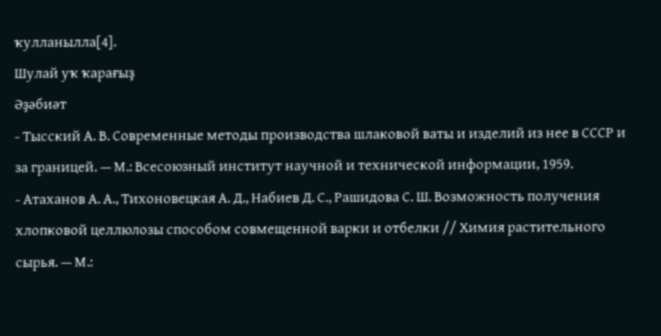ҡулланылла[4].
Шулай уҡ ҡарағыҙ
Әҙәбиәт
- Тысский А. В. Современные методы производства шлаковой ваты и изделий из нее в СССР и за границей. — М.: Всесоюзный институт научной и технической информации, 1959.
- Атаханов А. А., Тихоновецкая А. Д., Набиев Д. С., Рашидова С. Ш. Возможность получения хлопковой целлюлозы способом совмещенной варки и отбелки // Химия растительного сырья. — М.: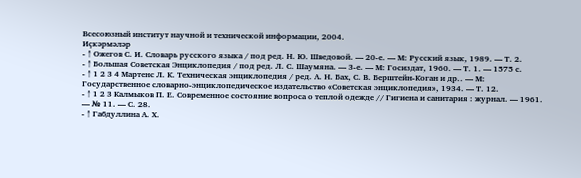Всесоюзный институт научной и технической информации, 2004.
Иҫкәрмәләр
- ↑ Ожегов С. И. Словарь русского языка / под ред. Н. Ю. Шведовой. — 20-е. — М: Русский язык, 1989. — Т. 2.
- ↑ Большая Советская Энциклопедия / под ред. Л. С. Шаумяна. — 3-е. — М: Госиздат, 1960. — Т. 1. — 1575 с.
- ↑ 1 2 3 4 Мартенс Л. К. Техническая энциклопедия / ред. А. Н. Бах, С. В. Берштейн-Коган и др.. — М: Государственное словарно-энциклопедическое издательство «Советская энциклопедия», 1934. — Т. 12.
- ↑ 1 2 3 Калмыков П. Е. Современное состояние вопроса о теплой одежде // Гигиена и санитария : журнал. — 1961. — № 11. — С. 28.
- ↑ Габдуллина А. Х.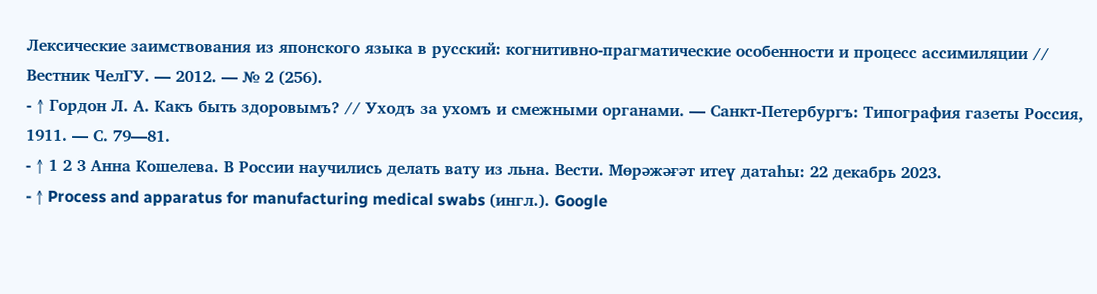Лексические заимствования из японского языка в русский: когнитивно-прагматические особенности и процесс ассимиляции // Вестник ЧелГУ. — 2012. — № 2 (256).
- ↑ Гордон Л. А. Какъ быть здоровымъ? // Уходъ за ухомъ и смежными органами. — Санкт-Петербургъ: Типография газеты Россия, 1911. — С. 79—81.
- ↑ 1 2 3 Анна Кошелева. В России научились делать вату из льна. Вести. Мөрәжәғәт итеү датаһы: 22 декабрь 2023.
- ↑ Process and apparatus for manufacturing medical swabs (ингл.). Google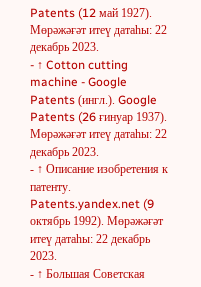Patents (12 май 1927). Мөрәжәғәт итеү датаһы: 22 декабрь 2023.
- ↑ Cotton cutting machine - Google Patents (ингл.). Google Patents (26 ғинуар 1937). Мөрәжәғәт итеү датаһы: 22 декабрь 2023.
- ↑ Описание изобретения к патенту. Patents.yandex.net (9 октябрь 1992). Мөрәжәғәт итеү датаһы: 22 декабрь 2023.
- ↑ Большая Советская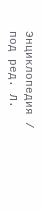Энциклопедия / под ред. Л.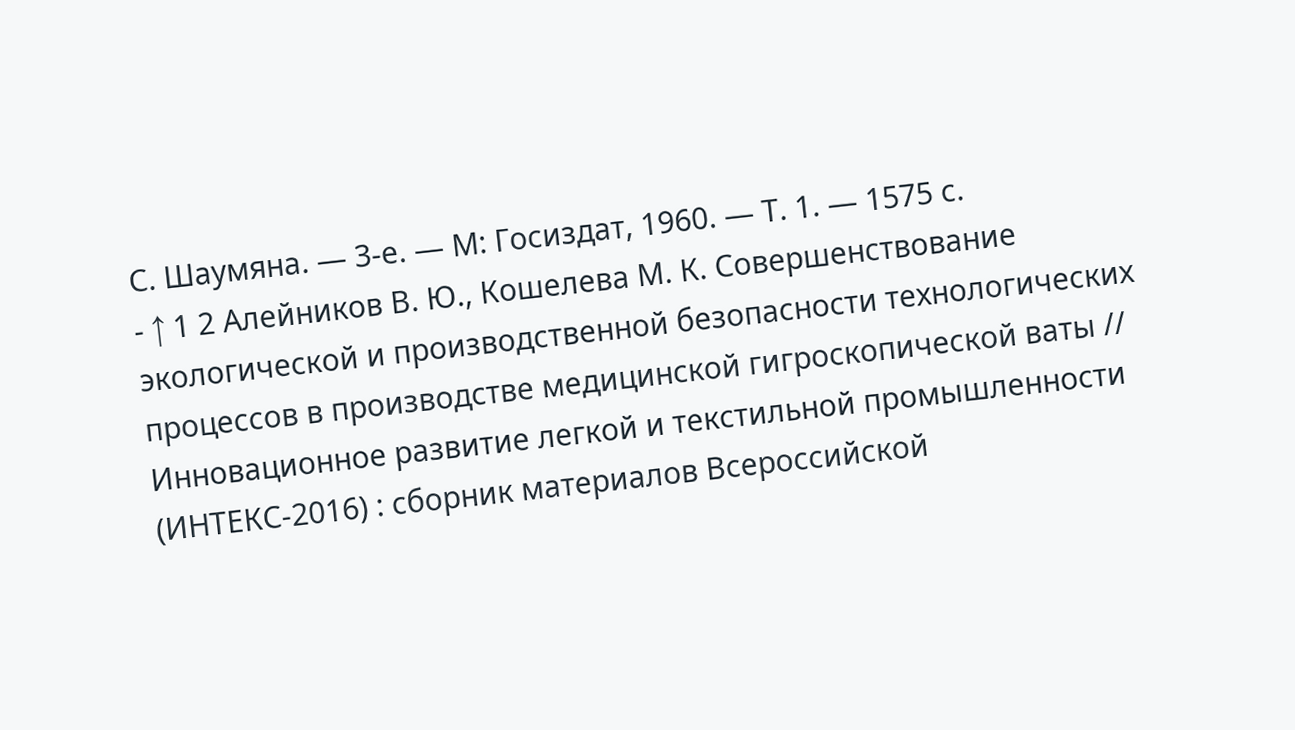С. Шаумяна. — 3-е. — М: Госиздат, 1960. — Т. 1. — 1575 с.
- ↑ 1 2 Алейников В. Ю., Кошелева М. К. Совершенствование экологической и производственной безопасности технологических процессов в производстве медицинской гигроскопической ваты // Инновационное развитие легкой и текстильной промышленности (ИНТЕКС-2016) : сборник материалов Всероссийской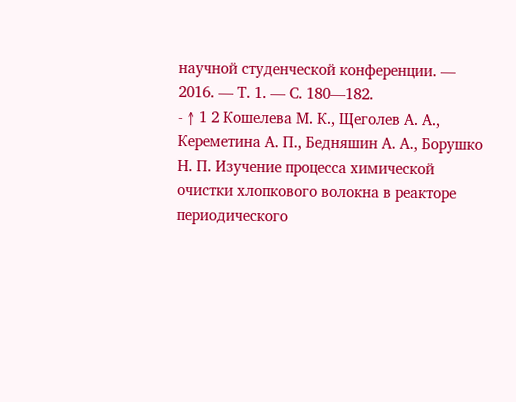научной студенческой конференции. — 2016. — Т. 1. — С. 180—182.
- ↑ 1 2 Кошелева М. К., Щеголев А. А., Кереметина А. П., Бедняшин А. А., Борушко Н. П. Изучение процесса химической очистки хлопкового волокна в реакторе периодического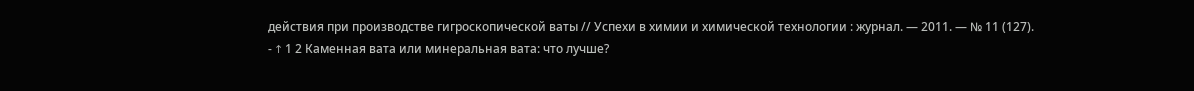действия при производстве гигроскопической ваты // Успехи в химии и химической технологии : журнал. — 2011. — № 11 (127).
- ↑ 1 2 Каменная вата или минеральная вата: что лучше?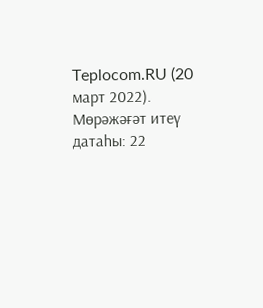Teplocom.RU (20 март 2022). Мөрәжәғәт итеү датаһы: 22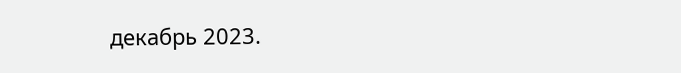декабрь 2023.